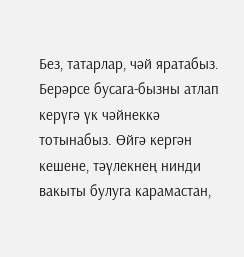Без, татарлар, чәй яратабыз. Берәрсе бусага-бызны атлап керүгә үк чәйнеккә тотынабыз. Өйгә кергән кешене, тәүлекнең нинди вакыты булуга карамастан,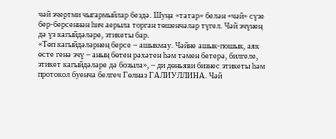чәй эчертми чыгармыйлар бездә. Шуңа «татар» белән «чәй» сүзе бер-берсеннән һич аерыла торган төшенчәләр түгел. Чәй эчүнең дә үз кагыйдәләре, этикеты бар.
«Төп кагыйдәләрнең берсе – ашыкмау. Чәйне ашык-пошык, аяк өсте генә эчү – аның бөтен рәхәтен һәм тәмен бетерә, билгеле, этикет кагыйдәләре дә бозыла», – ди дөньяви бизнес этикеты һәм протокол буенча белгеч Гөлназ ГАЛИУЛЛИНА. Чәй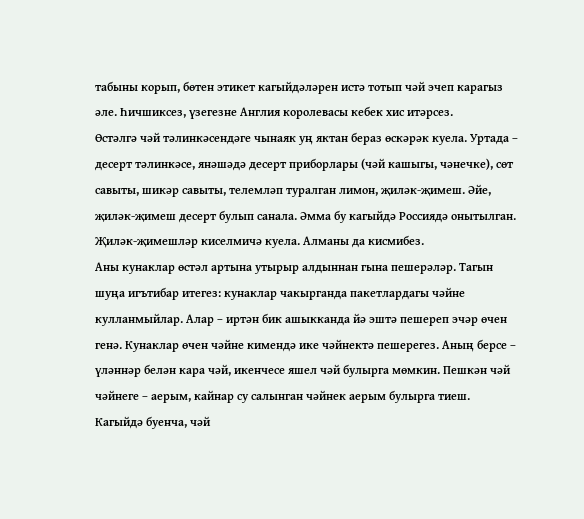табыны корып, бөтен этикет кагыйдәләрен истә тотып чәй эчеп карагыз әле. Һичшиксез, үзегезне Англия королевасы кебек хис итәрсез.
Өстәлгә чәй тәлинкәсендәге чынаяк уң яктан бераз өскәрәк куела. Уртада – десерт тәлинкәсе, янәшәдә десерт приборлары (чәй кашыгы, чәнечке), сөт савыты, шикәр савыты, телемләп туралган лимон, җиләк-җимеш. Әйе, җиләк-җимеш десерт булып санала. Әмма бу кагыйдә Россиядә онытылган. Җиләк-җимешләр киселмичә куела. Алманы да кисмибез.
Аны кунаклар өстәл артына утырыр алдыннан гына пешерәләр. Тагын шуңа игътибар итегез: кунаклар чакырганда пакетлардагы чәйне кулланмыйлар. Алар – иртән бик ашыкканда йә эштә пешереп эчәр өчен генә. Кунаклар өчен чәйне кимендә ике чәйнектә пешерегез. Аның берсе – үләннәр белән кара чәй, икенчесе яшел чәй булырга мөмкин. Пешкән чәй чәйнеге – аерым, кайнар су салынган чәйнек аерым булырга тиеш.
Кагыйдә буенча, чәй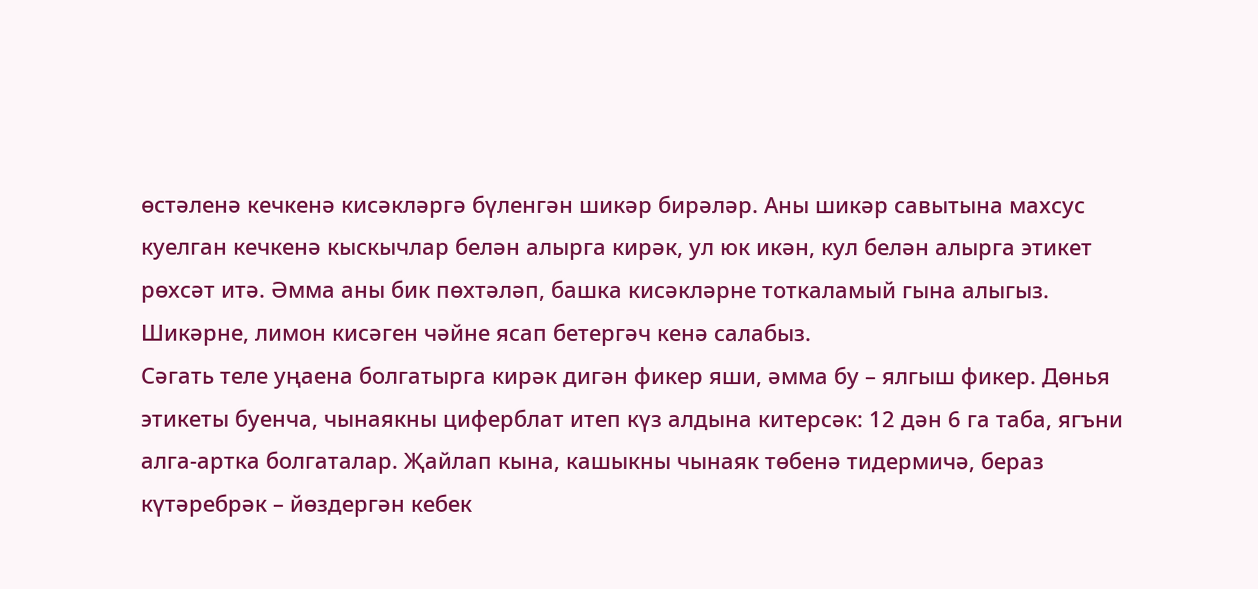өстәленә кечкенә кисәкләргә бүленгән шикәр бирәләр. Аны шикәр савытына махсус куелган кечкенә кыскычлар белән алырга кирәк, ул юк икән, кул белән алырга этикет рөхсәт итә. Әмма аны бик пөхтәләп, башка кисәкләрне тоткаламый гына алыгыз. Шикәрне, лимон кисәген чәйне ясап бетергәч кенә салабыз.
Сәгать теле уңаена болгатырга кирәк дигән фикер яши, әмма бу – ялгыш фикер. Дөнья этикеты буенча, чынаякны циферблат итеп күз алдына китерсәк: 12 дән 6 га таба, ягъни алга-артка болгаталар. Җайлап кына, кашыкны чынаяк төбенә тидермичә, бераз күтәребрәк – йөздергән кебек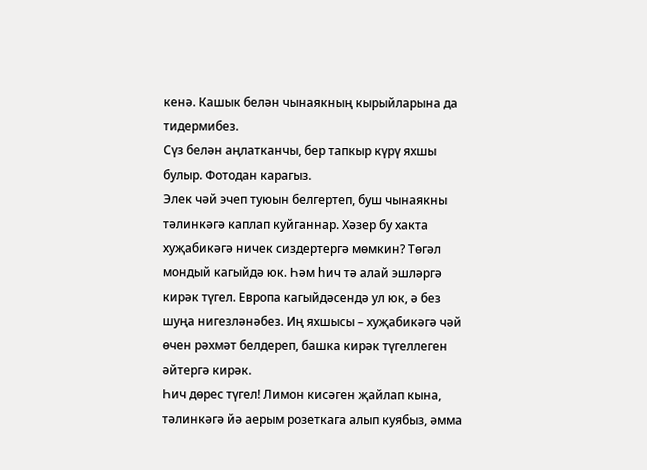кенә. Кашык белән чынаякның кырыйларына да тидермибез.
Сүз белән аңлатканчы, бер тапкыр күрү яхшы булыр. Фотодан карагыз.
Элек чәй эчеп туюын белгертеп, буш чынаякны тәлинкәгә каплап куйганнар. Хәзер бу хакта хуҗабикәгә ничек сиздертергә мөмкин? Төгәл мондый кагыйдә юк. Һәм һич тә алай эшләргә кирәк түгел. Европа кагыйдәсендә ул юк, ә без шуңа нигезләнәбез. Иң яхшысы – хуҗабикәгә чәй өчен рәхмәт белдереп, башка кирәк түгеллеген әйтергә кирәк.
Һич дөрес түгел! Лимон кисәген җайлап кына, тәлинкәгә йә аерым розеткага алып куябыз, әмма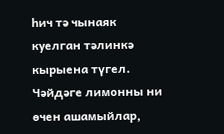һич тә чынаяк куелган тәлинкә кырыена түгел. Чәйдәге лимонны ни өчен ашамыйлар,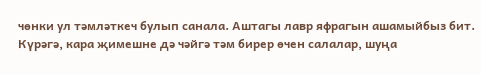чөнки ул тәмләткеч булып санала. Аштагы лавр яфрагын ашамыйбыз бит. Күрәгә, кара җимешне дә чәйгә тәм бирер өчен салалар, шуңа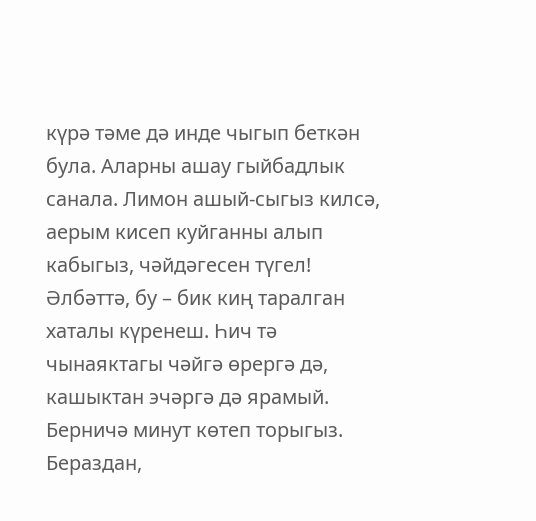күрә тәме дә инде чыгып беткән була. Аларны ашау гыйбадлык санала. Лимон ашый-сыгыз килсә, аерым кисеп куйганны алып кабыгыз, чәйдәгесен түгел!
Әлбәттә, бу – бик киң таралган хаталы күренеш. Һич тә чынаяктагы чәйгә өрергә дә, кашыктан эчәргә дә ярамый. Берничә минут көтеп торыгыз. Бераздан,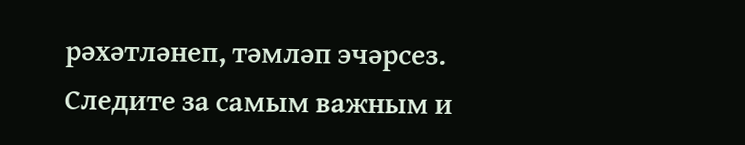рәхәтләнеп, тәмләп эчәрсез.
Следите за самым важным и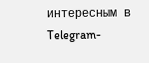интересным в Telegram-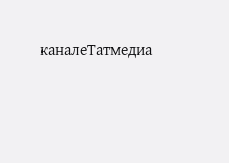каналеТатмедиа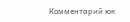Комментарий юк